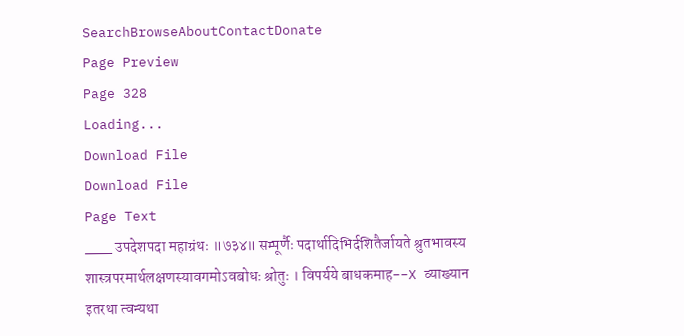SearchBrowseAboutContactDonate
Page Preview
Page 328
Loading...
Download File
Download File
Page Text
___ उपदेशपदा महाग्रंथः ॥७३४॥ सम्पूर्णैः पदार्थादिभिर्दशितैर्जायते श्रुतभावस्य शास्त्रपरमार्थलक्षणस्यावगमोऽवबोधः श्रोतुः । विपर्यये बाधकमाह--X व्याख्यान इतरथा त्वन्यथा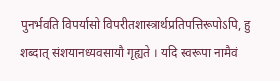पुनर्भवति विपर्यासो विपरीतशास्त्रार्थप्रतिपत्तिरूपोऽपि, हु शब्दात् संशयानध्यवसायौ गृह्यते । यदि स्वरूपा नामैवं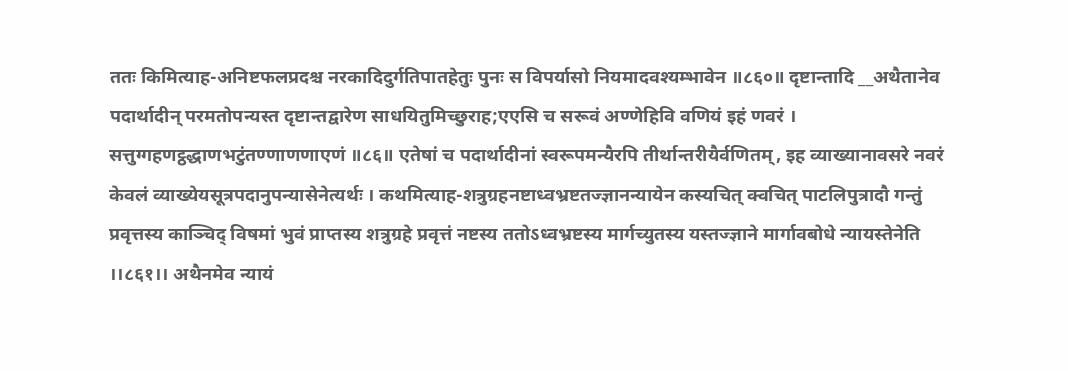ततः किमित्याह-अनिष्टफलप्रदश्च नरकादिदुर्गतिपातहेतुः पुनः स विपर्यासो नियमादवश्यम्भावेन ॥८६०॥ दृष्टान्तादि __अथैतानेव पदार्थादीन् परमतोपन्यस्त दृष्टान्तद्वारेण साधयितुमिच्छुराह;एएसि च सरूवं अण्णेहिवि वणियं इहं णवरं । सत्तुग्गहणट्ठद्धाणभटुंतण्णाणणाएणं ॥८६॥ एतेषां च पदार्थादीनां स्वरूपमन्यैरपि तीर्थान्तरीयैर्वणितम्, इह व्याख्यानावसरे नवरं केवलं व्याख्येयसूत्रपदानुपन्यासेनेत्यर्थः । कथमित्याह-शत्रुग्रहनष्टाध्वभ्रष्टतज्ज्ञानन्यायेन कस्यचित् क्वचित् पाटलिपुत्रादौ गन्तुं प्रवृत्तस्य काञ्चिद् विषमां भुवं प्राप्तस्य शत्रुग्रहे प्रवृत्तं नष्टस्य ततोऽध्वभ्रष्टस्य मार्गच्युतस्य यस्तज्ज्ञाने मार्गावबोधे न्यायस्तेनेति ।।८६१।। अथैनमेव न्यायं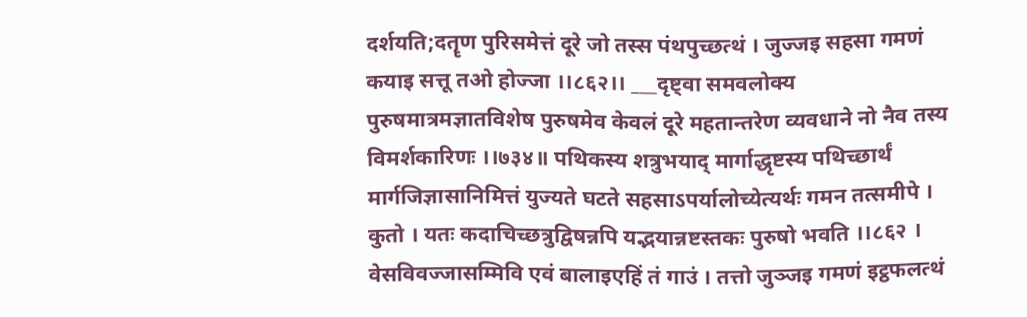दर्शयति;दतॄण पुरिसमेत्तं दूरे जो तस्स पंथपुच्छत्थं । जुज्जइ सहसा गमणं कयाइ सत्तू तओ होज्जा ।।८६२।। ___दृष्ट्वा समवलोक्य पुरुषमात्रमज्ञातविशेष पुरुषमेव केवलं दूरे महतान्तरेण व्यवधाने नो नैव तस्य विमर्शकारिणः ।।७३४॥ पथिकस्य शत्रुभयाद् मार्गाद्धृष्टस्य पथिच्छार्थं मार्गजिज्ञासानिमित्तं युज्यते घटते सहसाऽपर्यालोच्येत्यर्थः गमन तत्समीपे । कुतो । यतः कदाचिच्छत्रुद्विषन्नपि यद्भयान्नष्टस्तकः पुरुषो भवति ।।८६२ । वेसविवज्जासम्मिवि एवं बालाइएहिं तं गाउं । तत्तो जुञ्जइ गमणं इट्ठफलत्थं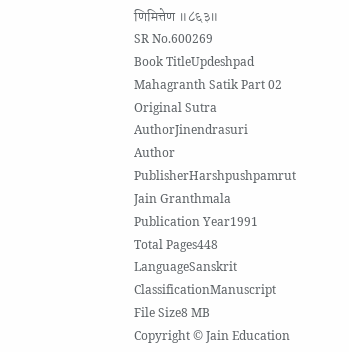णिमित्तेण ॥८६३॥
SR No.600269
Book TitleUpdeshpad Mahagranth Satik Part 02
Original Sutra AuthorJinendrasuri
Author
PublisherHarshpushpamrut Jain Granthmala
Publication Year1991
Total Pages448
LanguageSanskrit
ClassificationManuscript
File Size8 MB
Copyright © Jain Education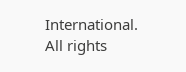International. All rights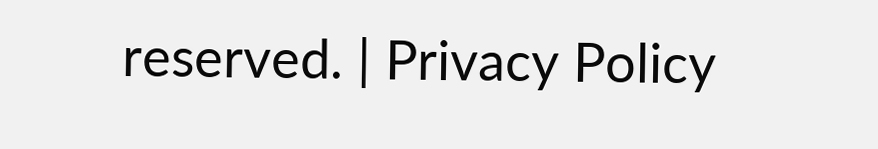reserved. | Privacy Policy